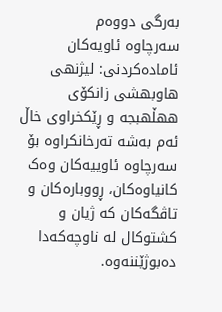بەرگی دووەم
سەرچاوە ئاویەکان
ئامادەکردنی: لیژنهی هاوبهشی زانكۆی ههڵهبجه و ڕێكخراوی خاڵ
ئەم بەشە تەرخانکراوە بۆ سەرچاوە ئاوییەکان وەک کانیاوەکان، ڕووبارەکان و تاڤگەکان کە ژیان و کشتوکال لە ناوچەکەدا دەبوژێننەوە.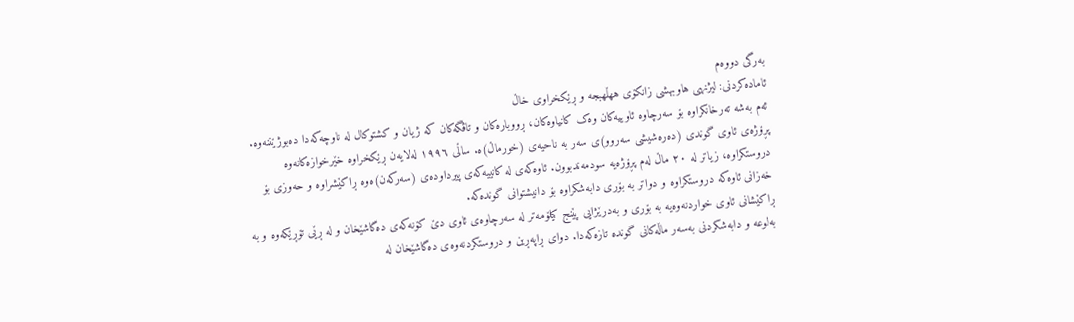بەرگی دووەم
ئامادەکردنی: لیژنهی هاوبهشی زانكۆی ههڵهبجه و ڕێكخراوی خاڵ
ئەم بەشە تەرخانکراوە بۆ سەرچاوە ئاوییەکان وەک کانیاوەکان، ڕووبارەکان و تاڤگەکان کە ژیان و کشتوکال لە ناوچەکەدا دەبوژێننەوە.
پڕۆژەی ئاوی گوندی (دەرەشیشی سەروو)ی سەر بە ناحیەی (خورماڵ)ە. ساڵی ١٩٩٦ لەلایەن ڕێکخراوە خێرخوازەکانەوە دروستکراوه، زیاتر لە ٢٠ ماڵ لەم پڕۆژەیە سودمەندبوون. ئاوەکەی لە کانییەکەی پیرداودەی (سەرکەن)ەوە ڕاکێشراوە و حەوزی بۆ خەزانی ئاوەکە دروستکراوە و دواتر بە بۆری دابەشکراوە بۆ دانیشتوانی گوندەکە.
ڕاکێشانی ئاوی خواردنەوەیە بە بۆری و بەدرێژایی پێنج کیلۆمەتر لە سەرچاوەی ئاوی دێ کۆنەکەی دەگاشێخان و لە ڕێی تۆڕێکەوە و بە بەلوعە و دابەشکردنی بەسەر ماڵەکانی گوندە تازەکەدا. دوای ڕاپەڕین و دروستکردنەوەی دەگاشێخان لە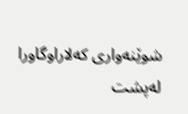شوێنەواری کەلاراوگاورا لەپشت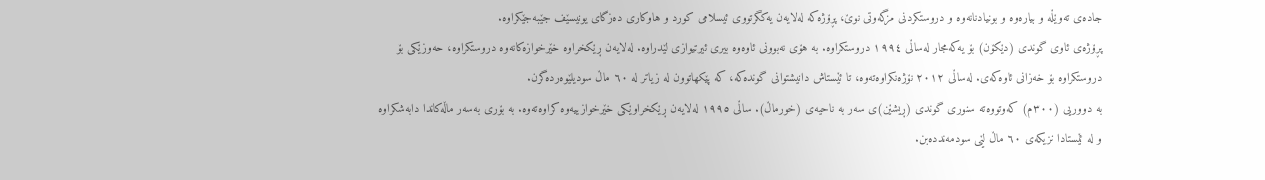جادەی تەوێڵە و بیارەوە و بونیادنانەوە و دروستکردنی مزگەوتی نوێ، پڕۆژەکە لەلایەن یەکگرتووی ئیسلامی کورد و هاوکاری دەزگای یونیسێف جێبەجێکراوە.
پڕۆژەی ئاوی گوندی (دێکۆن) بۆ یەکەمجار لەساڵی ١٩٩٤ دروستکراوە. بە هۆی نەبوونى ئاوەوە بیری ئیرتیوازی لێدراوه. لەلایەن ڕێکخراوە خێرخوازەکانەوە دروستکراوە، حەوزێکى بۆ دروستکراوە بۆ خەزانى ئاوەکەى. لەساڵی ٢٠١٢ نۆژەنکراوەتەوە، تا ئێستاش دانیشتوانی گوندەکە، کە پێکهاتوون لە زیاتر لە ٦٠ ماڵ سودیلێوەردەگرن.
بە دووریی (٣٠٠م) کەوتووەتە سنورى گوندی (ڕیشێن)ی سەر بە ناحیەی (خورماڵ). ساڵی ١٩٩٥ لەلایەن ڕێکخراوێکی خێرخوازییەوە کراوەتەوه. بە بۆری بەسەر ماڵەکاندا دابەشکراوە و لە ئێستادا نزیکەی ٦٠ ماڵ لێی سودمەنددەبن.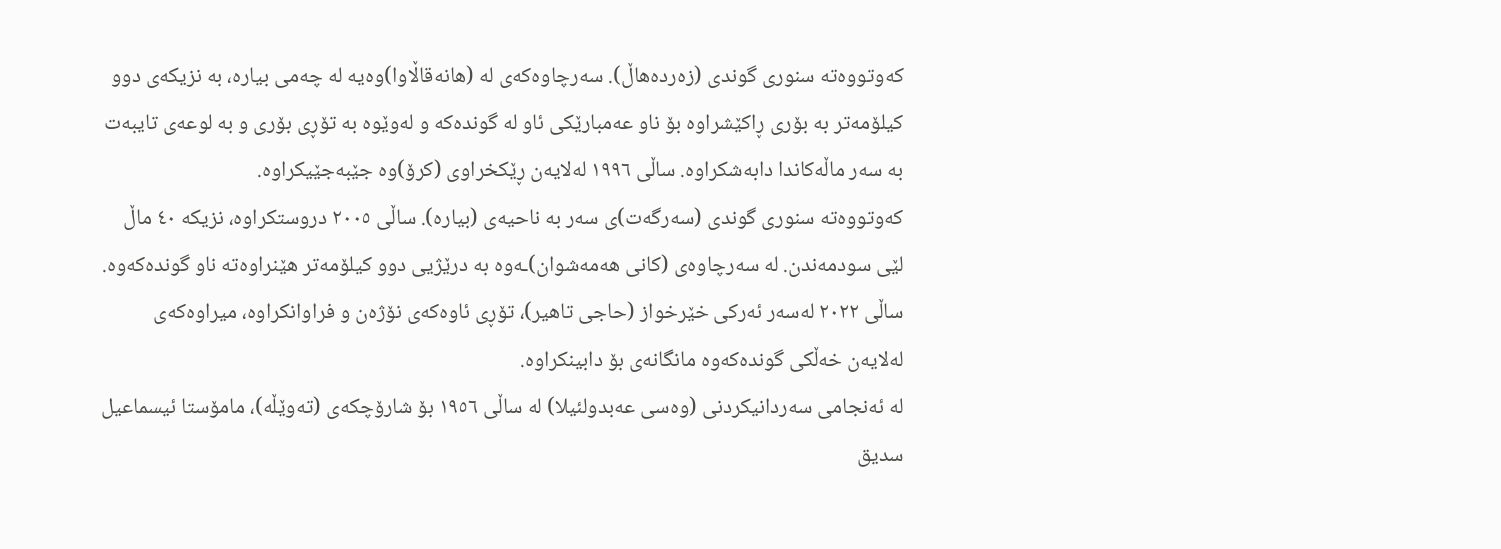کەوتووەتە سنوری گوندی (زەردەهاڵ). سەرچاوەکەی لە (هانەقاڵاوا)وەیە لە چەمی بیارە، بە نزیکەی دوو کیلۆمەتر بە بۆری ڕاکێشراوە بۆ ناو عەمبارێکی ئاو لە گوندەکە و لەوێوە بە تۆڕی بۆری و بە لوعەی تایبەت بە سەر ماڵەکاندا دابەشکراوە. ساڵی ١٩٩٦ لەلایەن ڕێکخراوی (کرۆ)وە جێبەجێیکراوە.
کەوتووەتە سنوری گوندی (سەرگەت)ی سەر بە ناحیەی (بیارە). ساڵی ٢٠٠٥ دروستکراوە، نزیکە ٤٠ ماڵ لێی سودمەندن. لە سەرچاوەی (کانی هەمەشوان)ـەوە بە درێژیی دوو کیلۆمەتر هێنراوەتە ناو گوندەکەوە. ساڵی ٢٠٢٢ لەسەر ئەرکی خێرخواز (حاجی تاهیر)، تۆڕی ئاوەکەی نۆژەن و فراوانکراوە، میراوەکەی لەلایەن خەڵکی گوندەکەوە مانگانەی بۆ دابینکراوە.
لە ئەنجامی سەردانیکردنی (وەسی عەبدولئیلا) لە ساڵی ١٩٥٦ بۆ شارۆچکەی (تەوێڵە)، مامۆستا ئیسماعیل سدیق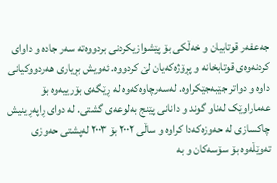جەعفەر قوتابیان و خەڵکی بۆ پێشوازیکردنی بردووەتە سەر جادە و داوای کردنەوەی قوتابخانە و پڕۆژەکەیان لێ کردووە. ئەویش بڕیاری هەردووکیانی داوە و دواتر جێبەجێکراوە. لەسەرچاوەکەوە لە ڕێگەی بۆرییەوە بۆ عەماراوێک لەناو گوند و دانانی پێنج بەلوعەی گشتی. لە دوای ڕاپەڕینیش چاکسازی لە حەوزەکەدا کراوە و ساڵی ٢٠٠٢ بۆ ٢٠٠٣ لەپشتی حەوزی تەوێڵەوە بۆ سۆسەکان و بە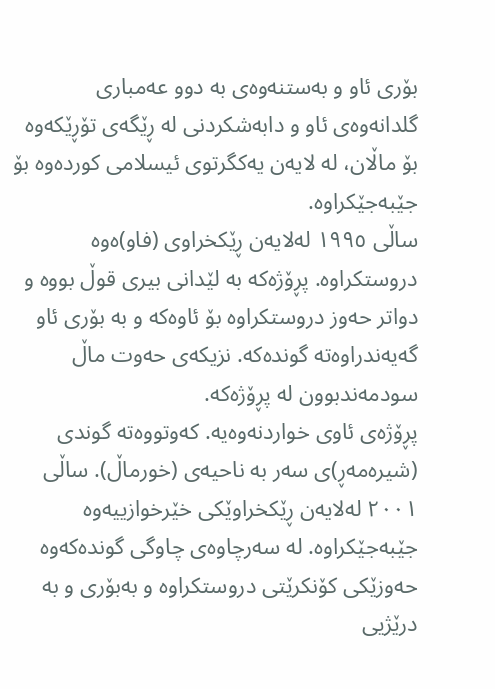بۆری ئاو و بەستنەوەی بە دوو عەمباری گلدانەوەی ئاو و دابەشکردنی لە ڕێگەی تۆڕێکەوە بۆ ماڵان، لە لایەن یەکگرتوی ئیسلامی کوردەوە بۆ جێبەجێکراوە.
ساڵی ١٩٩٥ لەلایەن ڕێکخراوی (فاو)ەوە دروستکراوە. پڕۆژەکە بە لێدانی بیری قوڵ بووە و دواتر حەوز دروستکراوە بۆ ئاوەکە و به بۆری ئاو گەیەندراوەتە گوندەکە. نزیکەی حەوت ماڵ سودمەندبوون لە پڕۆژەکە.
پڕۆژەی ئاوی خواردنەوەیه. کەوتووەتە گوندی (شیرەمەڕ)ی سەر بە ناحیەی (خورماڵ). ساڵی ٢٠٠١ لەلایەن ڕێکخراوێکی خێرخوازییەوە جێبەجێکراوە. لە سەرچاوەی چاوگی گوندەکەوە حەوزێکی کۆنکرێتی دروستکراوە و بەبۆری و بە درێژیی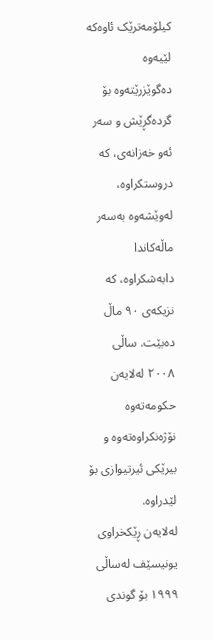کیلۆمەترێک ئاوەکە لێیەوە دەگوێزرێتەوە بۆ گردەگڕێش و سەر ئەو خەزانەی، کە دروستکراوە، لەوێشەوە بەسەر ماڵەکاندا دابەشکراوه، کە نزیکەی ٩٠ ماڵ دەبێت. ساڵی ٢٠٠٨ لەلایەن حکومەتەوە نۆژەنکراوەتەوە و بیرێکی ئیرتیوازی بۆ لێدراوە.
لەلایەن ڕێکخراوی یونیسێف لەساڵی ١٩٩٩ بۆ گوندى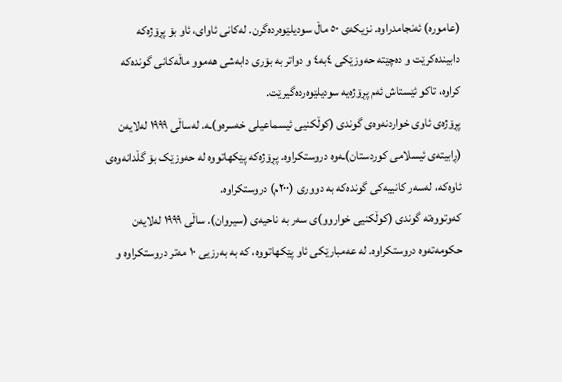(عامورە) ئەنجامدراوە. نزیکەی ٥٠ ماڵ سودیلێوەردەگرن. لەکانی ئاوای، ئاو بۆ پڕۆژەکە دابيندەکرێت و دەچێتە حەوزێکى ٤بە٤ و دواتر به بۆری دابەشی هەموو ماڵەکانى گوندەکە کراوە، تاکو ئێستاش ئەم پڕۆژەیە سودیلێوەردەگیرێت.
پڕۆژەی ئاوی خواردنەوەی گوندی (کوڵکنیی ئیسماعیلی خەسرەو)ـە. لەساڵی ١٩٩٩ لەلایەن (ڕابیتەی ئیسلامی کوردستان)ـەوە دروستکراوە. پڕۆژەکە پێکهاتووە لە حەوزێک بۆ گڵدانەوەى ئاوەکە، لەسەر کانییەکی گوندەکە بە دووری (٢٠٠م) دروستکراوە.
کەوتووەتە گوندی (کوڵکنیی خواروو)ی سەر بە ناحیەی (سیروان). ساڵی ١٩٩٩ لەلایەن حکومەتەوە دروستکراوە. لە عەمبارێکی ئاو پێکهاتووه، کە بە بەرزیی ١٠ مەتر دروستکراوە و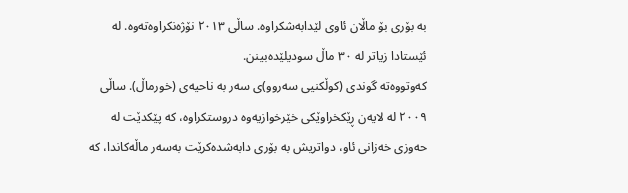بە بۆری بۆ ماڵان ئاوی لێدابەشکراوە. ساڵی ٢٠١٣ نۆژەنکراوەتەوە. لە ئێستادا زیاتر لە ٣٠ ماڵ سودیلێدەبینن.
کەوتووەتە گوندی (کوڵکنیی سەروو)ى سەر بە ناحیەی (خورماڵ). ساڵی ٢٠٠٩ لە لایەن ڕێکخراوێکى خێرخوازیەوە دروستکراوە، کە پێکدێت لە حەوزى خەزانى ئاو، دواتریش بە بۆرى دابەشدەکرێت بەسەر ماڵەکاندا، کە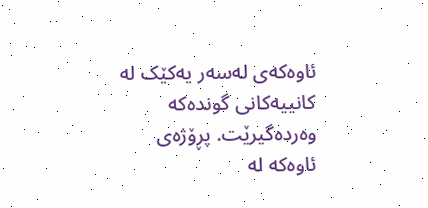ئاوەکەى لەسەر یەکێک لە کانییەکانى گوندەکە وەردەگیرێت. پڕۆژەى ئاوەکە لە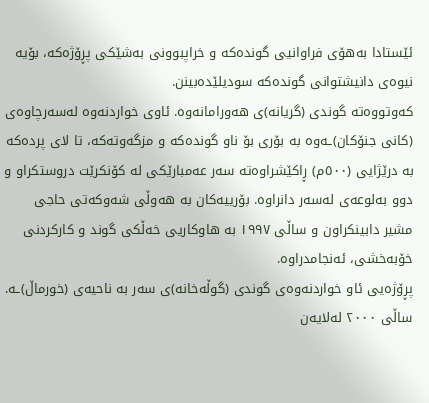ئێستادا بەهۆى فراوانیى گوندەکە و خراپبوونى بەشێکى پڕۆژەکە، بۆیە نیوەی دانیشتوانی گوندەکە سودیلێدەبینن.
کەوتووەتە گوندی (گریانە)ی هەورامانەوە. ئاوی خواردنەوە لەسەرچاوەی (کانی جنۆکان)ـەوە بە بۆری بۆ ناو گوندەکە و مزگەوتەکە، تا لای پردەکە بە درێژایی (٥٠٠م) ڕاکێشراوەتە سەر عەمبارێکی لە کۆنکرێت دروستکراو و دوو بەلوعەی لەسەر دانراوە. بۆرییەکان بە هەوڵی شەوکەتی حاجی مشیر دابینکراون و ساڵی ١٩٩٧ بە هاوکاریی خەڵکی گوند و کارکردنی خۆبەخشی، ئەنجامدراوە.
پڕۆژەیی ئاو خواردنەوەی گوندی (گوڵەخانە)ی سەر بە ناحیەی (خورماڵ)ـە. ساڵی ٢٠٠٠ لەلایەن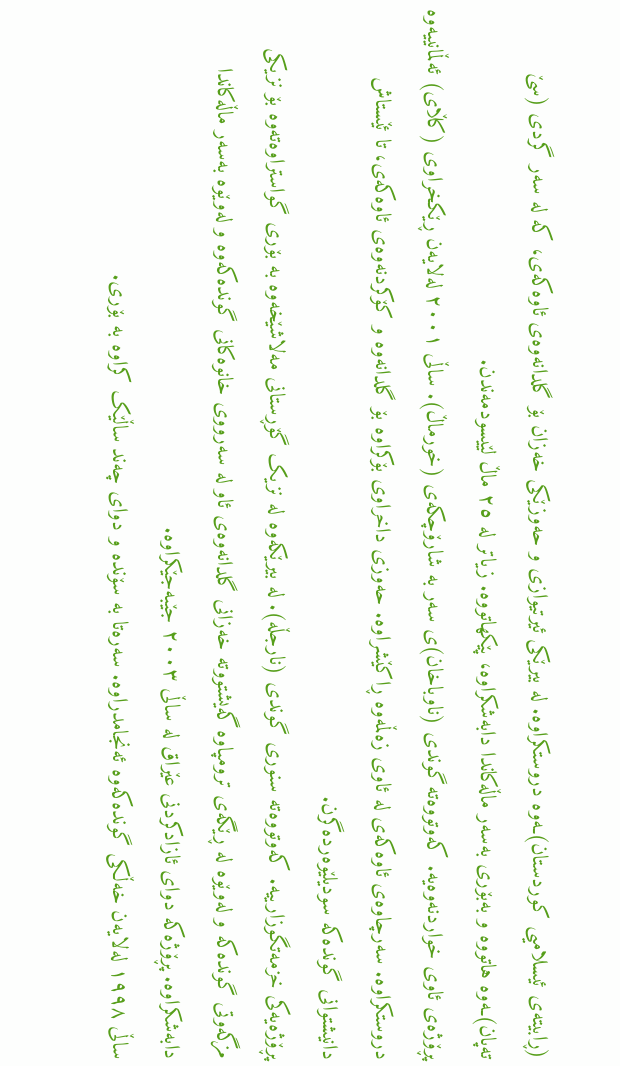(ڕابیتەی ئیسلامیی کوردستان)ـەوە دروستکراوە. لە بیرێکی ئیرتیوازی و حەوزێکی خەزان بۆ گلدانەوەی ئاوەکەی، کە لە سەر گردی (سێ تەپان)ـەوە هاتووە و بەبۆری بەسەر ماڵەکاندا دابەشکراوە، پێکهاتووە. زیاتر لە ٢٥ ماڵ لێیسودمەندن.
پڕۆژەی ئاوی خواردنەوەیە. کەوتووەتە گوندی (ناوباخان)ی سەر بە شارۆچکەی (خورماڵ). ساڵی ٢٠٠١ لەلایەن ڕێکخراوی (کڵای) ئەڵمانییەوە دروستکراوە. سەرچاوەی ئاوەکەی لە ئاوی زەڵمەوە ڕاکێشراوه. حەوزی داخراوی بۆکراوە بۆ گلدانەوە و کۆکردنەوەی ئاوەکەی، تا ئێستاش دانیشتوانی گوندەکە سودیلێوەردەگرن.
پڕۆژەیەکی خزمەتگوزارییە. کەوتووەتە سنوری گوندی (نارجڵە). لە بیرێکەوە لە نزیک گۆڕستانی مەلاشێخەوە بە بۆری گواستراوەتەوە بۆ نزیکی مزگەوتی گوندەکە و لەوێوە لە ڕێگەی ترومپاوە گەیشتووتە خەزانی گلدانەوەی ئاو لە سەرووی خانوەکانی گوندەکەوە و لەوێوە بەسەر ماڵەکاندا دابەشکراوە. پڕۆژەکە دوای ئازادکردنی عێراق لە ساڵی ٢٠٠٣ جێبەجێکراوە.
ساڵی ١٩٩٨ لەلایەن خەڵکی گوندەکەوە ئەنجامدراوە. سەرەتا بە سۆندە و دوای چەند ساڵێک کراوە بە بۆری.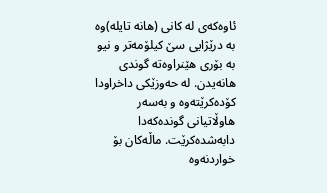ئاوەکەی لە کانی (هانە تایلە)وە بە درێژایی سێ کیلۆمەتر و نیو بە بۆری هێنراوەتە گوندی هانەیدن. لە حەوزێکی داخراودا کۆدەکرێتەوە و بەسەر هاوڵاتیانی گوندەکەدا دابەشدەکرێت. ماڵەکان بۆ خواردنەوە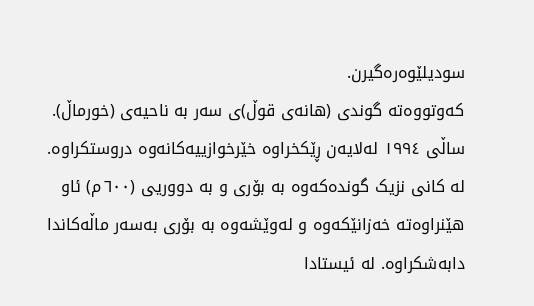سودیلێوەرەگیرن.
کەوتووەتە گوندی (هانەی قوڵ)ی سەر بە ناحیەی (خورماڵ). ساڵی ١٩٩٤ لەلایەن ڕێکخراوە خێرخوازییەکانەوە دروستکراوە. لە کانی نزیک گوندەکەوە بە بۆرى و به دووریی (٦٠٠م) ئاو هێنراوەتە خەزانێکەوە و لەوێشەوە بە بۆری بەسەر ماڵەکاندا دابەشکراوە. لە ئیستادا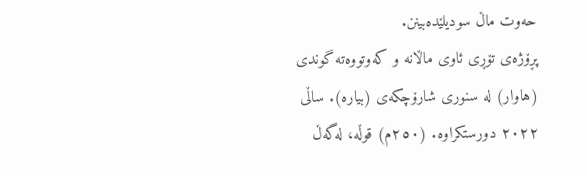حەوت ماڵ سودیلێدەبینن.
پڕۆژەی تۆڕی ئاوی ماڵانە و کەوتووەتە گوندی (هاوار) لە سنوری شارۆچکەی (بیارە). ساڵی ٢٠٢٢ دورستکراوە. (٢٥٠م) قوڵە، لەگەڵ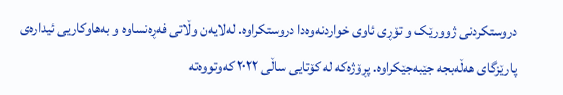دروستکردنی ژوورێک و تۆڕی ئاوی خواردنەوەدا دروستکراوە. لەلایەن وڵاتی فەڕەنساوە و بەهاوکاریی ئیدارەی پارێزگای هەڵەبجە جێبەجێکراوە. پڕۆژەکە لە کۆتایی ساڵی ٢٠٢٢ کەوتووەتە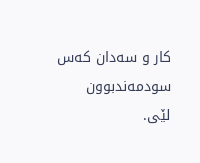کار و سەدان کەس سودمەندبوون لێی.